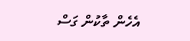އެހެން ތާކުން ގަސް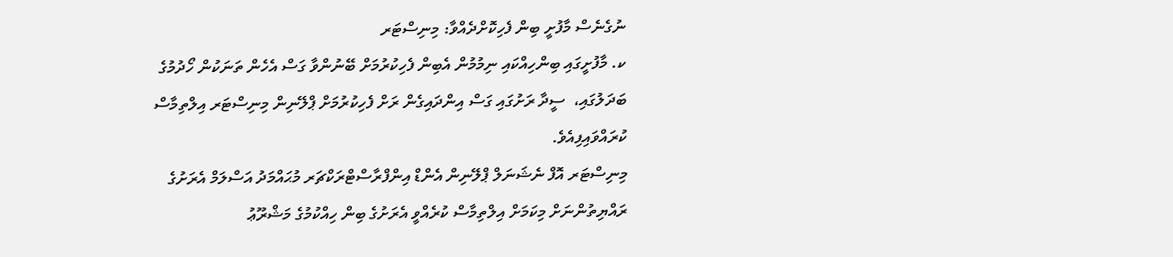ނުގެނެސް މާފުށީ ބިން ފެހިކޮށްދެއްވާ: މިނިސްޓަރ
ކ. މާފުށީގައި ބިންހިއްކައި ނިމުމުން އެބިން ފެހިކުރުމަށް ބޭނުންވާ ގަސް އެހެން ތަނަކުން ހޯދުމުގެ ބަދަލުގައި،  ސީދާ ރަށުގައި ގަސް އިންދައިގެން ރަށް ފެހިކުރުމަށް ޕްލޭނިން މިނިސްޓަރ އިލްތިމާސް ކުރައްވައިފިއެވެ.
މިނިސްޓަރ އޮފް ނެޝަނަލް ޕްލޭނިން އެންޑް އިންފްރާސްޓްރަކްޗަރ މުޙައްމަދު އަސްލަމް އެރަށުގެ ރައްޔިތުންނަށް މިކަމަށް އިލްތިމާސް ކުރެއްވީ އެރަށުގެ ބިން ހިއްކުމުގެ މަޝްރޫޢު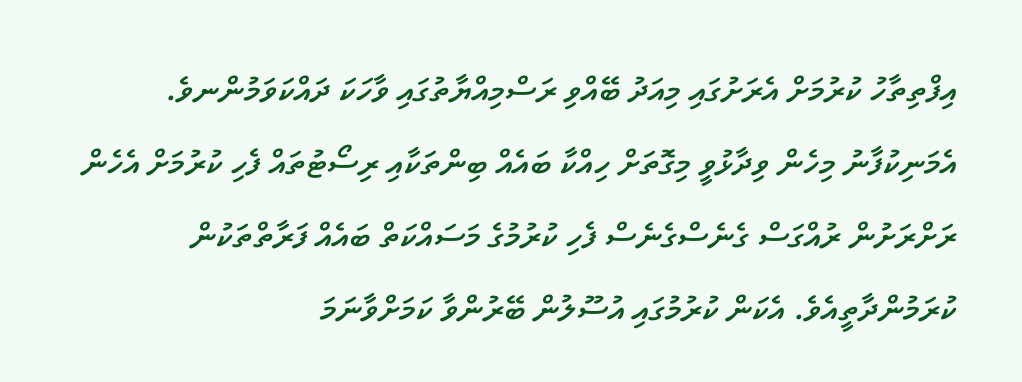އިފްތިތާހު ކުރުމަށް އެރަށުގައި މިއަދު ބޭއްވި ރަސްމިއްޔާތުގައި ވާހަކަ ދައްކަވަމުންނވެ.
އެމަނިކުފާނު މިހެން ވިދާޅުވީ މިގޮތަށް ހިއްކާ ބައެއް ބިންތަކާއި ރިސޯޓުތައް ފެހި ކުރުމަށް އެހެން ރަށްރަށުން ރުއްގަސް ގެނެސްގެނެސް ފެހި ކުރުމުގެ މަސައްކަތް ބައެއް ފަރާތްތަކުން ކުރަމުންދާތީއެވެ. އެކަން ކުރުމުގައި އުސޫލުން ބޭރުންވާ ކަމަށްވާނަމަ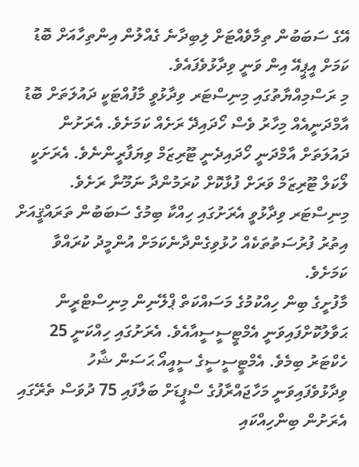އޭގެ ސަބަބުން ތިމާވެއްޓަށް ލިބިދާނެ ގެއްލުން އިންތިހާއަށް ބޮޑު ކަމަށް އީޕީއޭ އިން ވަނީ ވިދާޅުވެފައެވެ.
މި ރަސްމިއްޔާތުގައި މިނިސްޓަރ ވިދާޅުވީ މާފުއްޓަކީ ދައުލަތަށް ބޮޑު އާމްދަނީއެއް މިހާރު ވެސް ހޯދައިދޭ ރަށެއް ކަމަށެވެ. އެރަށުން ދައުލަތަށް އާމްދަނީ ހޯދައިދެނީ ޓޫރިޒަމް ވިޔަފާރީންނެވެ. އެރަށަކީ ލޯކަލް ޓޫރިޒަމް ވަރަށް ފުޅާކޮށް ކުރަމުންދާ ނަމޫނާ ރަށެވެ.
މިނިސްޓަރ ވިދާޅުވީ އެރަށުގައި ހިއްކާ ބިމުގެ ސަބަބުން ތަރައްޤީއަށް އިތުރު ފުރުސަތުތަކެއް ހުޅުވިގެންދާނެކަމަށް އުންމީދު ކުރައްވާ ކަމަށެވެ.
މާފުށީގެ ބިން ހިއްކުމުގެ މަސައްކަތް ޕްލޭނިން މިނިސްޓްރީން ޙަވާލުކޮށްފައިވަނީ އެމްޓީސީސީއާއެވެ. އެރަށުގައި ހިއްކަނީ 25 ހެކްޓަރު ބިމެވެ. އެމްޓީސީސީގެ ސީއީއޯ ޙަސަން ޝާހު ވިދާޅުވެފައިވަނީ މަހާޖައްރާފުގެ ސްޕީޑަށް ބަލާފައި 75 ދުވަސް ތެރޭގައި އެރަށުން ބިންހިއްކައި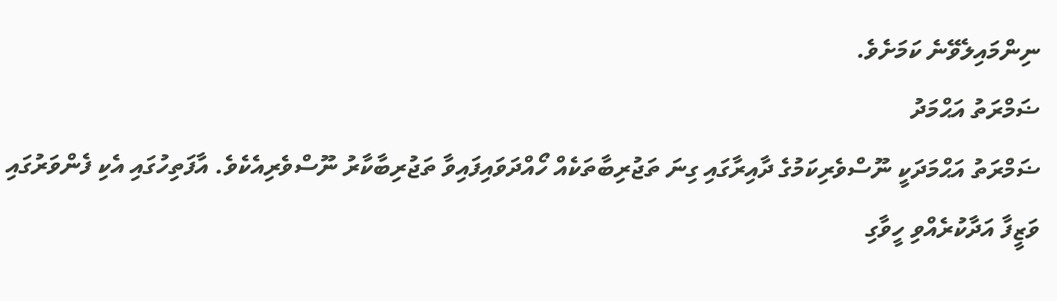ނިންމައިލެވޭނެ ކަމަށެވެ.
ޟަމްރަތު އަޙްމަދު
ޟަމްރަތު އަޙްމަދަކީ ނޫސްވެރިކަމުގެ ދާއިރާގައި ގިނަ ތަޖުރިބާތަކެއް ހޯއްދަވައިފައިވާ ތަޖުރިބާކާރު ނޫސްވެރިއެކެވެ. އާފަތިހުގައި އެކި ފެންވަރުގައި ވަޒީފާ އަދާކުރެއްވި ހީވާގި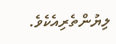ލިޔުންތެރިއެކެވެ.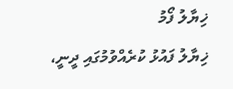ޚިޔާލު ފޯމު
ޚިޔާލު ފައުޅު ކުރެއްވުމުގައި ދީނީ،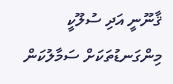ޤާނޫނީ އަދި ސުލޫކީ މިންގަނޑުތަކަށް ސަމާލުކަން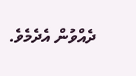ދެއްވުން އެދެމެވެ.